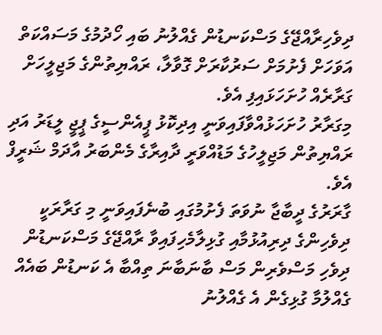ދިވެހިރާއްޖޭގެ މަސްކަނޑުން ގެއްލުނު ބައި ހޯދުމުގެ މަސައްކަތް އަވަހަށް ފެށުމަށް ސަރުކާރަށް ގޮވާލާ، ރައްޔިތުންގެ މަޖިލީހަށް ގަރާރެއް ހުށަހަޅައިފި އެވެ.
މިގަރާރު ހުށަހަޅުއްވާފައިވަނީ އިދިކޮޅު ޕީއެންސީގެ ޕީޖީ ލީޑަރު އަދި ރައްޔިތުން މަޖިލީހުގެ މަޑުއްވަރީ ދާއިރާގެ މެންބަރު އާދަމް ޝަރީފް އެވެ.
ގާރަރުގެ ދީބާޖާ ނުވަތަ ފެށުމުގައި ބުނެފައިވަނީ މި ގަރާރަކީ ދިވެހިންގެ ދިރިއުޅުމާއި ގުޅިލާމެހިފައިވާ ރާއްޖޭގެ މަސްކަނޑުން ދިވެހި މަސްވެރިން މަސް ބާނަބާނަ ތިއްބާ އެ ކަނޑުން ބައެއް ގެއްލުމާ ގުޅިގެން އެ ގެއްލުނު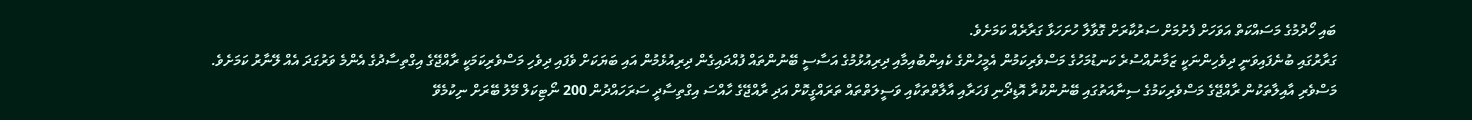ބައި ހޯދުމުގެ މަސައްކަތް އަވަހަށް ފެށުމަށް ސަރުކާރަށް ގޮވާލާ ހުށަހަޅާ ގަރާރެއް ކަމަށެވެ.
ގަރާރުގައި ބުނެފައިވަނީ ދިވެހިންނަކީ ޒަމާނުއްސުރެ ކަނޑުމަހުގެ މަސްވެރިކަމުން އެމީހުންގެ ކެއިންބުއިމާއި ދިރިއުޅުމުގެ އަސާސީ ބޭނުންތައް ފުއްދައިގެން ދިރިއުޅެމުން އައި ބަޔަކަށް ވެފައި ދިވެހި މަސްވެރިކަމަކީ ރާއްޖޭގެ އިގްތިސާދުގެ އެންމެ ވަރުގަދަ އެއް ލޭނާރު ކަމަށެވެ. މަސްވެރި އާއިލާތަކުން ރާއްޖޭގެ މަސްވެރިކަމުގެ ސިނާއަތުގައި ބޭނުންކުރާ އޮޑިދޯނި ފަހަރާއި އާލާތްތަކާއި ވަސީލަތްތައް ތަރައްގީކޮށް އަދި ރާއްޖޭގެ ހާއްސަ އިގްތިސާދީ ސަރަހައްދުން 200 ނޯޓިކަލް މޭލު ބޭރަށް ނިކުމެވޭ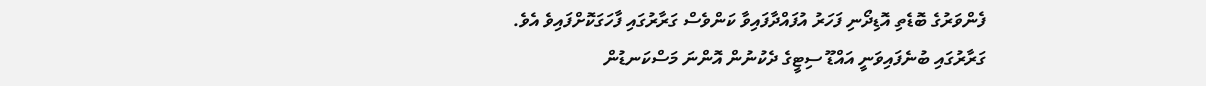ފެންވަރުގެ ބޮޑެތި އޮޑިދޯނި ފަހަރު އުފައްދާފައިވާ ކަންވެސް ގަރާރުގައި ފާހަގަކޮށްފައިވެ އެވެ.
ގަރާރުގައި ބުނެފައިވަނީ އައްޑޫ ސިޓީގެ ދެކުނުން އޮންނަ މަސްކަނޑުން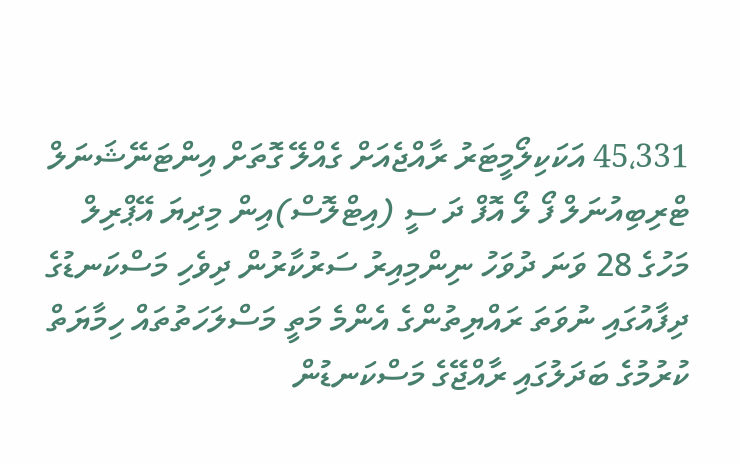45،331 އަކަކިލޯމީޓަރު ރާއްޖެއަށް ގެއްލޭ ގޮތަށް އިންޓަނޭޝަނަލް ޓްރިބިއުނަލް ފޯ ލޯ އޮފް ދަ ސީ (އިޓްލޮސް)އިން މިދިޔަ އޭޕްރިލް މަހުގެ 28 ވަނަ ދުވަހު ނިންމިއިރު ސަރުކާރުން ދިވެހި މަސްކަނޑުގެ ދިފާއުގައި ނުވަތަ ރައްޔިތުންގެ އެންމެ މަތީ މަސްލަހަތުތައް ހިމާޔަތް ކުރުމުގެ ބަދަލުގައި ރާއްޖޭގެ މަސްކަނޑުން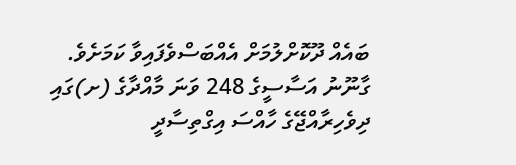ބައެއް ދޫކޮށްލުމަށް އެއްބަސްވެފައިވާ ކަމަށެވެ.
ގާނޫނު އަސާސީގެ 248 ވަނަ މާއްދާގެ (ށ)ގައި ދިވެހިރާއްޖޭގެ ހާއްސަ އިގްތިސާދީ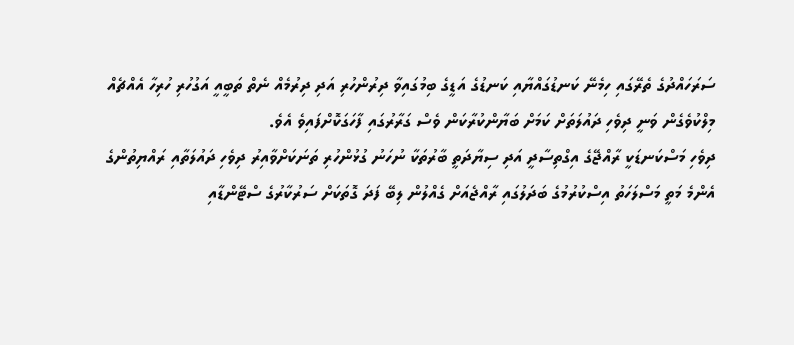ސަރަހައްދުގެ ތެރޭގައި ހިމެނޭ ކަނޑުގައްޔާއި ކަނޑުގެ އަޑީގެ ބިމުގައިވާ ދިރުންހުރި އަދި ދިރުމެއް ނެތް ތަބީއީ އަގުހުރި ހުރިހާ އެއްޗެއް މިލްކުވެގެން ވަނީ ދިވެހި ދައުލަތަށް ކަމަށް ބަޔާންކުރާކަން ވެސް ގަރާރުގައި ފާހަގަކޮށްފައިވެ އެވެ.
ދިވެހި މަސްކަނޑަކީ ރާއްޖޭގެ އިގްތިސާދީ އަދި ސިޔާދަތީ ބާރުތަކާ ނުހަނު ގުޅުންހުރި ތަނަކަށްވާއިރު ދިވެހި ދައުލަތާއި ރައްޔިތުންގެ އެންމެ މަތީ މަސްލަހަތު އިސްކުރުމުގެ ބަދަލުގައި ރާއްޖެއަށް ގެއްލުން ލިބޭ ފަދަ ގޮތަކަށް ސަރުކާރުގެ ސްޓޭންޑާއި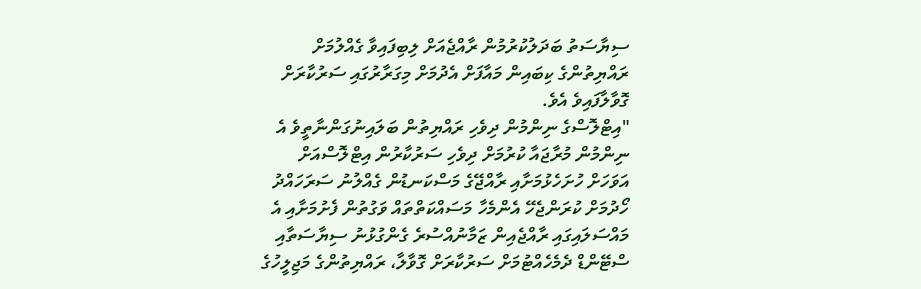ސިޔާސަތު ބަދަލުކުރުމުން ރާއްޖެއަށް ލިބިފައިވާ ގެއްލުމަށް ރައްޔިތުންގެ ކިބައިން މައާފަށް އެދުމަށް މިގަރާރުގައި ސަރުކާރަށް ގޮވާލާފައިވެ އެވެ.
"އިޓްލޮސްގެ ނިންމުން ދިވެހި ރައްޔިތުން ބަލައިނުގަންނާތީވެ އެ ނިންމުން މުރާޖައާ ކުރުމަށް ދިވެހި ސަރުކާރުން އިޓްލޮސްއަށް އަވަހަށް ހުށަހެޅުމަށާއި ރާއްޖޭގެ މަސްކަނޑުން ގެއްލުނު ސަރަހައްދު ހޯދުމަށް ކުރަންޖެހޭ އެންމެހާ މަސައްކަތްތައް ވަގުތުން ފެށުމަށާއި އެ މައްސަލައިގައި ރާއްޖެއިން ޒަމާނުއްސުރެ ގެންގުޅުނު ސިޔާސަތާއި ސްޓޭންޑް ދެމެހެއްޓުމަށް ސަރުކާރަށް ގޮވާލާ، ރައްޔިތުންގެ މަޖިލީހުގެ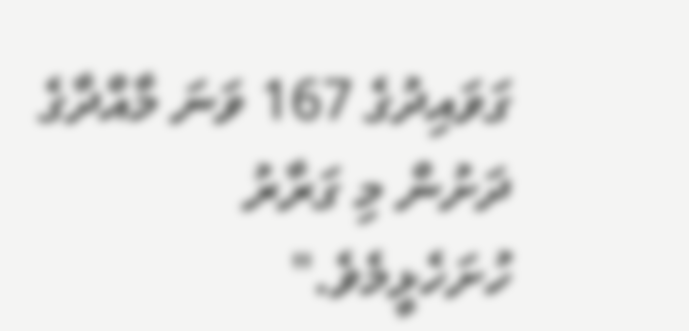ގަވައިދުގެ 167 ވަނަ މާއްދާގެ ދަށުން މި ގަރާރު ހުށަހެޅީމެވެ."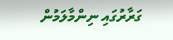ގަރާރުގައި ނިންމާލަމުން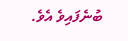ބުނެފައިވެ އެވެ.